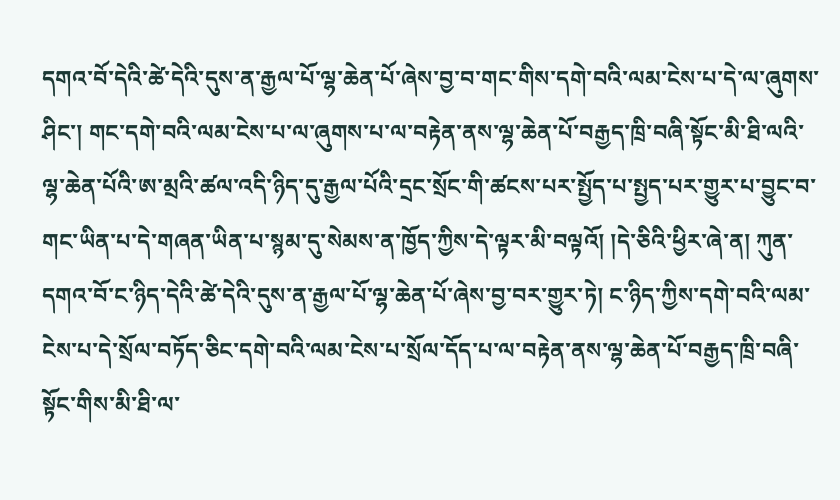དགའ་བོ་དེའི་ཚེ་དེའི་དུས་ན་རྒྱལ་པོ་ལྷ་ཆེན་པོ་ཞེས་བྱ་བ་གང་གིས་དགེ་བའི་ལམ་ངེས་པ་དེ་ལ་ཞུགས་ཤིང་། གང་དགེ་བའི་ལམ་ངེས་པ་ལ་ཞུགས་པ་ལ་བརྟེན་ནས་ལྷ་ཆེན་པོ་བརྒྱད་ཁྲི་བཞི་སྟོང་མི་ཐི་ལའི་ལྷ་ཆེན་པོའི་ཨ་མྲའི་ཚལ་འདི་ཉིད་དུ་རྒྱལ་པོའི་དྲང་སྲོང་གི་ཚངས་པར་སྤྱོད་པ་སྤྱད་པར་གྱུར་པ་བྱུང་བ་གང་ཡིན་པ་དེ་གཞན་ཡིན་པ་སྙམ་དུ་སེམས་ན་ཁྱོད་ཀྱིས་དེ་ལྟར་མི་བལྟའོ། །དེ་ཅིའི་ཕྱིར་ཞེ་ན། ཀུན་དགའ་བོ་ང་ཉིད་དེའི་ཚེ་དེའི་དུས་ན་རྒྱལ་པོ་ལྷ་ཆེན་པོ་ཞེས་བྱ་བར་གྱུར་ཏེ། ང་ཉིད་ཀྱིས་དགེ་བའི་ལམ་ངེས་པ་དེ་སྲོལ་བཏོད་ཅིང་དགེ་བའི་ལམ་ངེས་པ་སྲོལ་དོད་པ་ལ་བརྟེན་ནས་ལྷ་ཆེན་པོ་བརྒྱད་ཁྲི་བཞི་སྟོང་གིས་མི་ཐི་ལ་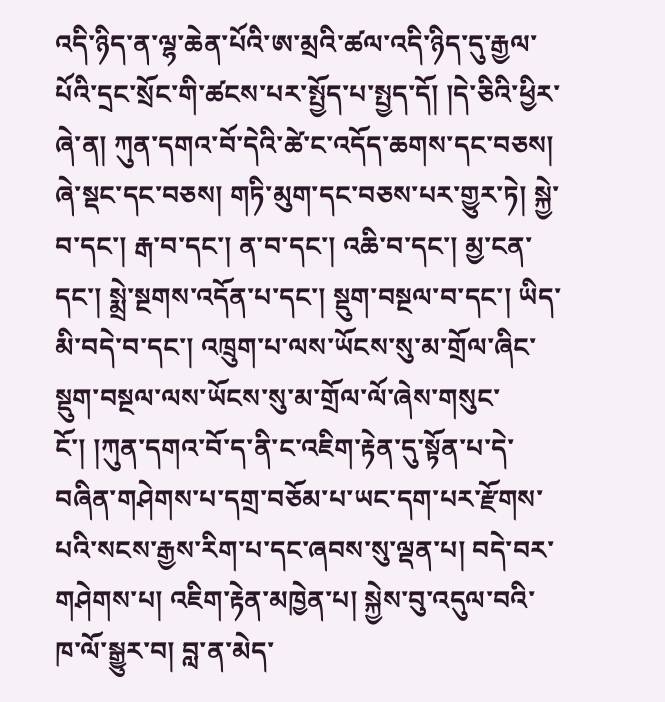འདི་ཉིད་ན་ལྷ་ཆེན་པོའི་ཨ་མྲའི་ཚལ་འདི་ཉིད་དུ་རྒྱལ་པོའི་དྲང་སྲོང་གི་ཚངས་པར་སྤྱོད་པ་སྤྱད་དོ། །དེ་ཅིའི་ཕྱིར་ཞེ་ན། ཀུན་དགའ་བོ་དེའི་ཚེ་ང་འདོད་ཆགས་དང་བཅས། ཞེ་སྡང་དང་བཅས། གཏི་མུག་དང་བཅས་པར་གྱུར་ཏེ། སྐྱེ་བ་དང་། རྒ་བ་དང་། ན་བ་དང་། འཆི་བ་དང་། མྱ་ངན་དང་། སྨྲེ་སྔགས་འདོན་པ་དང་། སྡུག་བསྔལ་བ་དང་། ཡིད་མི་བདེ་བ་དང་། འཁྲུག་པ་ལས་ཡོངས་སུ་མ་གྲོལ་ཞིང་སྡུག་བསྔལ་ལས་ཡོངས་སུ་མ་གྲོལ་ལོ་ཞེས་གསུང་ངོ་། །ཀུན་དགའ་བོ་ད་ནི་ང་འཇིག་རྟེན་དུ་སྟོན་པ་དེ་བཞིན་གཤེགས་པ་དགྲ་བཅོམ་པ་ཡང་དག་པར་རྫོགས་པའི་སངས་རྒྱས་རིག་པ་དང་ཞབས་སུ་ལྡན་པ། བདེ་བར་གཤེགས་པ། འཇིག་རྟེན་མཁྱེན་པ། སྐྱེས་བུ་འདུལ་བའི་ཁ་ལོ་སྒྱུར་བ། བླ་ན་མེད་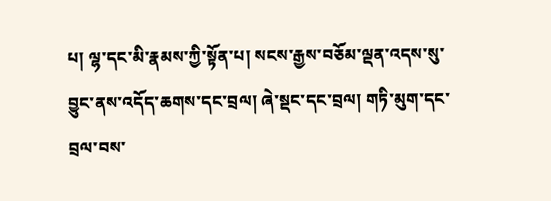པ། ལྷ་དང་མི་རྣམས་ཀྱི་སྟོན་པ། སངས་རྒྱས་བཅོམ་ལྡན་འདས་སུ་བྱུང་ནས་འདོད་ཆགས་དང་བྲལ། ཞེ་སྡང་དང་བྲལ། གཏི་མུག་དང་བྲལ་བས་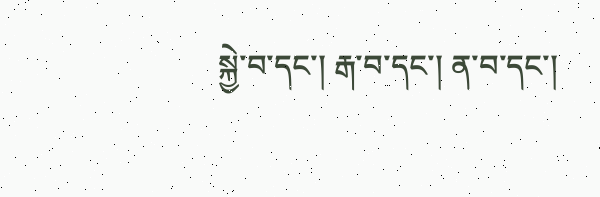སྐྱེ་བ་དང་། རྒ་བ་དང་། ན་བ་དང་།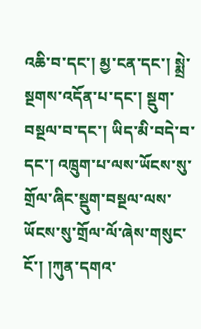འཆི་བ་དང་། མྱ་ངན་དང་། སྨྲེ་སྔགས་འདོན་པ་དང་། སྡུག་བསྔལ་བ་དང་། ཡིད་མི་བདེ་བ་དང་། འཁྲུག་པ་ལས་ཡོངས་སུ་གྲོལ་ཞིང་སྡུག་བསྔལ་ལས་ཡོངས་སུ་གྲོལ་ལོ་ཞེས་གསུང་ངོ་། །ཀུན་དགའ་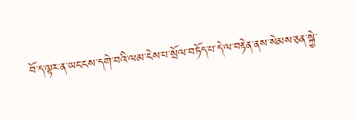བོ་ད་ལྟར་ན་ཡང་ངས་དགེ་བའི་ལམ་ངེས་པ་སྲོལ་བཏོད་པ་དེ་ལ་བརྟེན་ནས་སེམས་ཅན་སྐྱེ་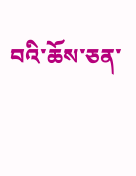བའི་ཆོས་ཅན་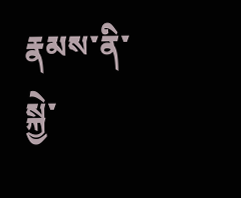རྣམས་ནི་སྐྱེ་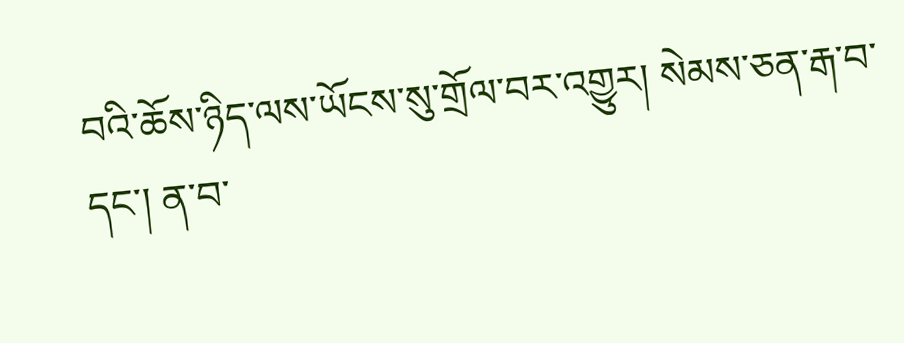བའི་ཆོས་ཉིད་ལས་ཡོངས་སུ་གྲོལ་བར་འགྱུར། སེམས་ཅན་རྒ་བ་དང་། ན་བ་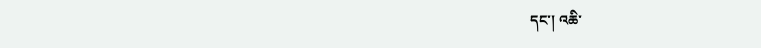དང་། འཆི་